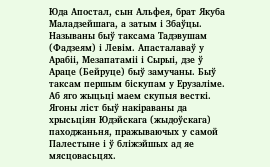Юда Апостал, сын Альфея, брат Якуба Маладзейшага, а затым і Збаўцы. Называны быў таксама Тадэвушам (Фадзеям) і Левім. Апасталаваў у Арабіі, Мезапатаміі і Сырыі, дзе ў Араце (Бейруце) быў замучаны. Быў таксам першым біскупам у Ерузаліме.
Аб яго жыцьці маем скупыя весткі. Ягоны ліст быў накіраваны да хрысьціян Юдэйскага (жыдоўскага) паходжаньня, пражываючых у самой Палестыне і ў бліжэйшых ад яе мясцовасьцях.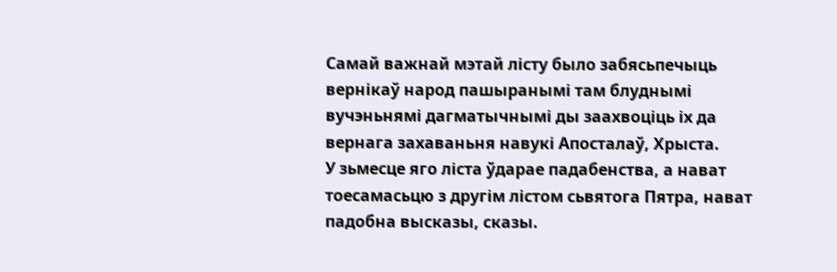Самай важнай мэтай лісту было забясьпечыць вернікаў народ пашыранымі там блуднымі вучэньнямі дагматычнымі ды заахвоціць іх да вернага захаваньня навукі Апосталаў, Хрыста.
У зьмесце яго ліста ўдарае падабенства, а нават тоесамасьцю з другім лістом сьвятога Пятра, нават падобна высказы, сказы.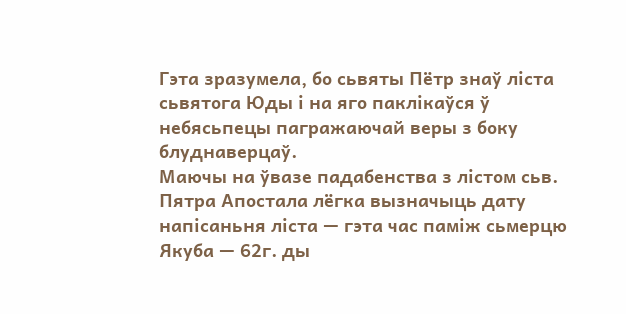Гэта зразумела, бо сьвяты Пётр знаў ліста сьвятога Юды і на яго паклікаўся ў небясьпецы пагражаючай веры з боку блуднаверцаў.
Маючы на ўвазе падабенства з лістом сьв. Пятра Апостала лёгка вызначыць дату напісаньня ліста — гэта час паміж сьмерцю Якуба — 62г. ды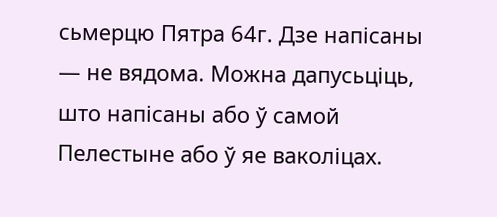сьмерцю Пятра 64г. Дзе напісаны — не вядома. Можна дапусьціць, што напісаны або ў самой Пелестыне або ў яе ваколіцах.